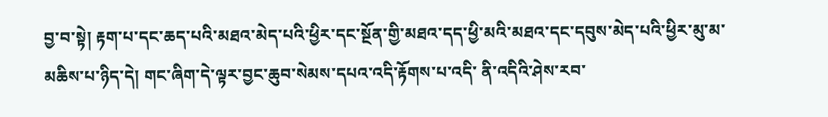བྱ་བ་སྟེ། རྟག་པ་དང་ཆད་པའི་མཐའ་མེད་པའི་ཕྱིར་དང་སྔོན་གྱི་མཐའ་དད་ཕྱི་མའི་མཐའ་དང་དབུས་མེད་པའི་ཕྱིར་མུ་མ་མཆིས་པ་ཉིད་དེ། གང་ཞིག་དེ་ལྟར་བྱང་ཆུབ་སེམས་དཔའ་འདི་རྟོགས་པ་འདི་ ནི་འདིའི་ཤེས་རབ་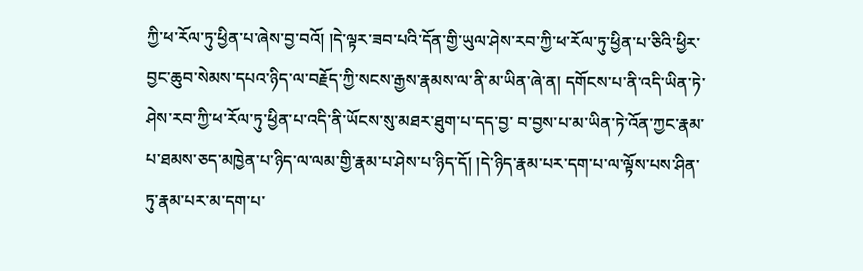ཀྱི་ཕ་རོལ་ཏུ་ཕྱིན་པ་ཞེས་བྱ་བའོ། །དེ་ལྟར་ཟབ་པའི་དོན་གྱི་ཡུལ་ཤེས་རབ་ཀྱི་ཕ་རོལ་ཏུ་ཕྱིན་པ་ཅིའི་ཕྱིར་བྱང་ཆུབ་སེམས་དཔའ་ཉིད་ལ་བརྗོད་ཀྱི་སངས་རྒྱས་རྣམས་ལ་ནི་མ་ཡིན་ཞེ་ན། དགོངས་པ་ནི་འདི་ཡིན་ཏེ་ཤེས་རབ་ཀྱི་ཕ་རོལ་ཏུ་ཕྱིན་པ་འདི་ནི་ཡོངས་སུ་མཐར་ཐུག་པ་དད་བྱ་ བ་བྱས་པ་མ་ཡིན་ཏེ་འོན་ཀྱང་རྣམ་པ་ཐམས་ཅད་མཁྱེན་པ་ཉིད་ལ་ལམ་གྱི་རྣམ་པ་ཤེས་པ་ཉིད་དོ། །དེ་ཉིད་རྣམ་པར་དག་པ་ལ་ལྟོས་པས་ཤིན་ཏུ་རྣམ་པར་མ་དག་པ་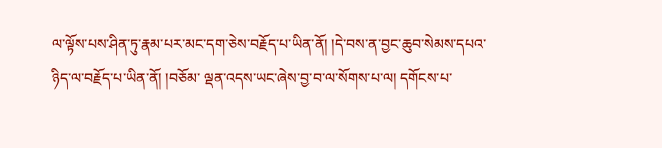ལ་ལྟོས་པས་ཤིན་ཏུ་རྣམ་པར་མང་དག་ཅེས་བརྗོད་པ་ཡིན་ནོ། །དེ་བས་ན་བྱང་ཆུབ་སེམས་དཔའ་ཉིད་ལ་བརྗོད་པ་ཡིན་ནོ། །བཅོམ་ ལྡན་འདས་ཡང་ཞེས་བྱ་བ་ལ་སོགས་པ་ལ། དགོངས་པ་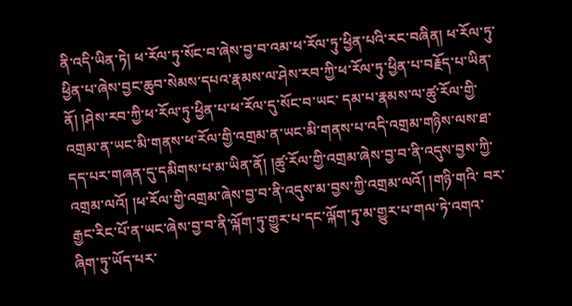ནི་འདི་ཡིན་ཏེ། ཕ་རོལ་ཏུ་སོང་བ་ཞེས་བྱ་བ་འམ་ཕ་རོལ་ཏུ་ཕྱིན་པའི་རང་བཞིན། ཕ་རོལ་ཏུ་ཕྱིན་པ་ཞེས་བྱང་ཆུབ་སེམས་དཔའ་རྣམས་ལ་ཤེས་རབ་ཀྱི་ཕ་རོལ་ཏུ་ཕྱིན་པ་བརྗོད་པ་ཡིན་ནོ། །ཤེས་རབ་ཀྱི་ཕ་རོལ་ཏུ་ཕྱིན་པ་ཕ་རོལ་དུ་སོང་བ་ཡང་ དམ་པ་རྣམས་ལ་ཚུ་རོལ་གྱི་འགྲམ་ན་ཡང་མི་གནས་ཕ་རོལ་གྱི་འགྲམ་ན་ཡང་མི་གནས་པ་འདི་འགྲམ་གཉིས་ལས་ཐ་དད་པར་གཞན་དུ་དམིགས་པ་མ་ཡིན་ནོ། །ཚུ་རོལ་གྱི་འགྲམ་ཞེས་བྱ་བ་ནི་འདུས་བྱས་ཀྱི་འགྲམ་ལའོ། །ཕ་རོལ་གྱི་འགྲམ་ཞེས་བྱ་བ་ནི་འདུས་མ་བྱས་ཀྱི་འགྲམ་ལའོ། །གཉི་གའི་ བར་རྒྱང་རིང་པོ་ན་ཡང་ཞེས་བྱ་བ་ནི་ལྐོག་ཏུ་གྱུར་པ་དང་ལྐོག་ཏུ་མ་གྱུར་པ་གལ་ཏེ་འགའ་ཞིག་ཏུ་ཡོད་པར་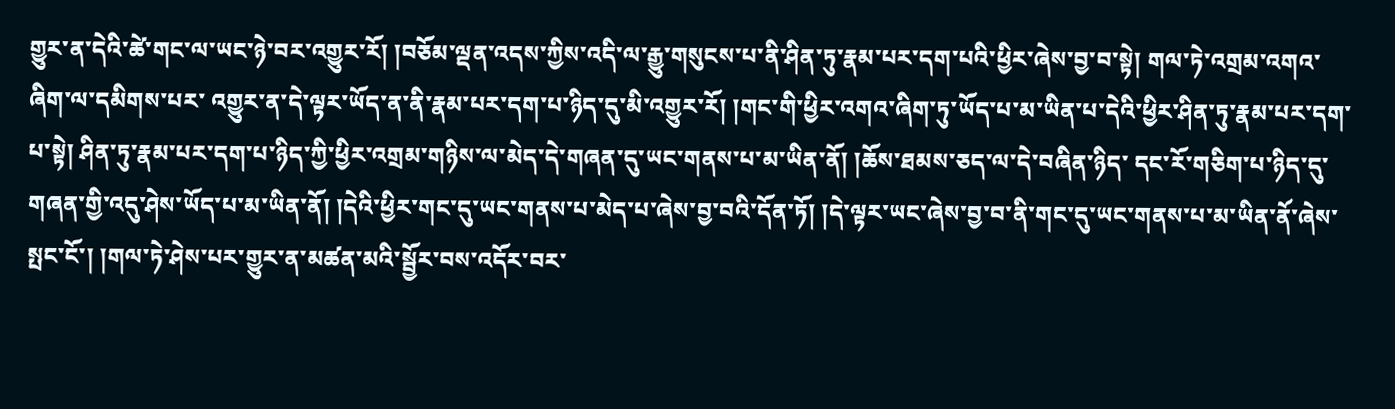གྱུར་ན་དེའི་ཚེ་གང་ལ་ཡང་ཉེ་བར་འགྱུར་རོ། །བཅོམ་ལྡན་འདས་ཀྱིས་འདི་ལ་རྒྱུ་གསུངས་པ་ནི་ཤིན་ཏུ་རྣམ་པར་དག་པའི་ཕྱིར་ཞེས་བྱ་བ་སྟེ། གལ་ཏེ་འགྲམ་འགའ་ཞིག་ལ་དམིགས་པར་ འགྱུར་ན་དེ་ལྟར་ཡོད་ན་ནི་རྣམ་པར་དག་པ་ཉིད་དུ་མི་འགྱུར་རོ། །གང་གི་ཕྱིར་འགའ་ཞིག་ཏུ་ཡོད་པ་མ་ཡིན་པ་དེའི་ཕྱིར་ཤིན་ཏུ་རྣམ་པར་དག་པ་སྟེ། ཤིན་ཏུ་རྣམ་པར་དག་པ་ཉིད་ཀྱི་ཕྱིར་འགྲམ་གཉིས་ལ་མེད་དེ་གཞན་དུ་ཡང་གནས་པ་མ་ཡིན་ནོ། །ཆོས་ཐམས་ཅད་ལ་དེ་བཞིན་ཉིད་ དང་རོ་གཅིག་པ་ཉིད་དུ་གཞན་གྱི་འདུ་ཤེས་ཡོད་པ་མ་ཡིན་ནོ། །དེའི་ཕྱིར་གང་དུ་ཡང་གནས་པ་མེད་པ་ཞེས་བྱ་བའི་དོན་ཏོ། །དེ་ལྟར་ཡང་ཞེས་བྱ་བ་ནི་གང་དུ་ཡང་གནས་པ་མ་ཡིན་ནོ་ཞེས་སྤང་ངོ་། །གལ་ཏེ་ཤེས་པར་གྱུར་ན་མཚན་མའི་སྦྱོར་བས་འདོར་བར་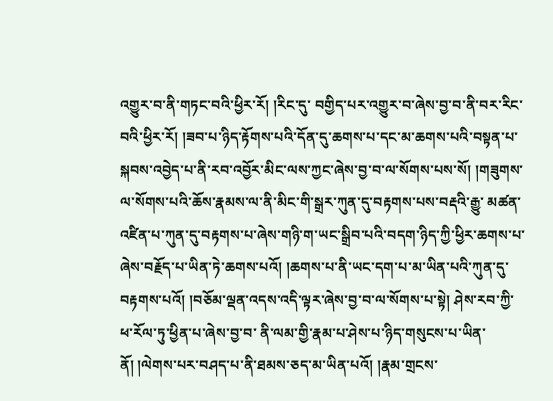འགྱུར་བ་ནི་གཏང་བའི་ཕྱིར་རོ། །རིང་དུ་ བགྱིད་པར་འགྱུར་བ་ཞེས་བྱ་བ་ནི་བར་རིང་བའི་ཕྱིར་རོ། །ཟབ་པ་ཉིད་རྟོགས་པའི་དོན་དུ་ཆགས་པ་དང་མ་ཆགས་པའི་བསྟན་པ་སྐབས་འབྱེད་པ་ནི་རབ་འབྱོར་མིང་ལས་ཀྱང་ཞེས་བྱ་བ་ལ་སོགས་པས་སོ། །གཟུགས་ལ་སོགས་པའི་ཆོས་རྣམས་ལ་ནི་མིང་གི་སྒྲར་ཀུན་དུ་བརྟགས་པས་བརྡའི་རྒྱུ་ མཚན་འཛིན་པ་ཀུན་དུ་བརྟགས་པ་ཞེས་གཉི་ག་ཡང་སྒྲིབ་པའི་བདག་ཉིད་ཀྱི་ཕྱིར་ཆགས་པ་ཞེས་བརྗོད་པ་ཡིན་ཏེ་ཆགས་པའོ། །ཆགས་པ་ནི་ཡང་དག་པ་མ་ཡིན་པའི་ཀུན་དུ་བརྟགས་པའོ། །བཅོམ་ལྡན་འདས་འདི་ལྟར་ཞེས་བྱ་བ་ལ་སོགས་པ་སྟེ། ཤེས་རབ་ཀྱི་ཕ་རོལ་ཏུ་ཕྱིན་པ་ཞེས་བྱ་བ་ ནི་ལམ་གྱི་རྣམ་པ་ཤེས་པ་ཉིད་གསུངས་པ་ཡིན་ནོ། །ལེགས་པར་བཤད་པ་ནི་ཐམས་ཅད་མ་ཡིན་པའོ། །རྣམ་གྲངས་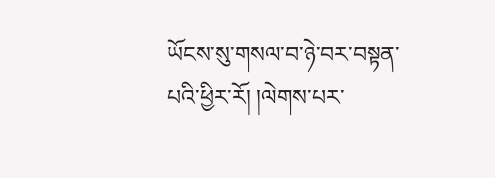ཡོངས་སུ་གསལ་བ་ཉེ་བར་བསྟན་པའི་ཕྱིར་རོ། །ལེགས་པར་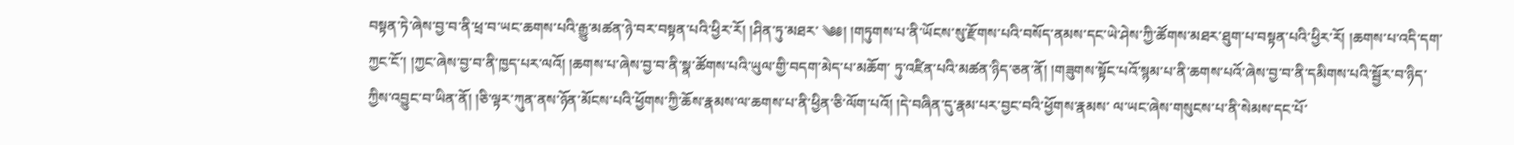བསྟན་ཏེ་ཞེས་བྱ་བ་ནི་ཕྲ་བ་ཡང་ཆགས་པའི་རྒྱུ་མཚན་ཉེ་བར་བསྟན་པའི་ཕྱིར་རོ། །ཤིན་ཏུ་མཐར་ ༄༅། །གཏུགས་པ་ནི་ཡོངས་སུ་རྫོགས་པའི་བསོད་ནམས་དང་ཡེ་ཤེས་ཀྱི་ཚོགས་མཐར་ཐུག་པ་བསྟན་པའི་ཕྱིར་རོ། །ཆགས་པ་འདི་དག་ཀྱང་ངོ་། །ཀྱང་ཞེས་བྱ་བ་ནི་ཁྱད་པར་ལའོ། །ཆགས་པ་ཞེས་བྱ་བ་ནི་སྣ་ཚོགས་པའི་ཡུལ་གྱི་བདག་མེད་པ་མཆོག་ ཏུ་འཛིན་པའི་མཚན་ཉིད་ཅན་ནོ། །གཟུགས་སྟོང་པའོ་སྙམ་པ་ནི་ཆགས་པའོ་ཞེས་བྱ་བ་ནི་དམིགས་པའི་སྦྱོར་བ་ཉིད་ཀྱིས་འབྱུང་བ་ཡིན་ནོ། །ཅི་ལྟར་ཀུན་ནས་ཉོན་མོངས་པའི་ཕྱོགས་ཀྱི་ཆོས་རྣམས་ལ་ཆགས་པ་ནི་ཕྱིན་ཅི་ལོག་པའོ། །དེ་བཞིན་དུ་རྣམ་པར་བྱང་བའི་ཕྱོགས་རྣམས་ ལ་ཡང་ཞེས་གསུངས་པ་ནི་སེམས་དང་པོ་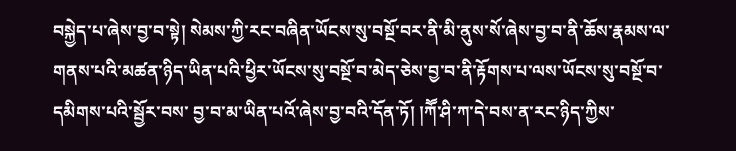བསྐྱེད་པ་ཞེས་བྱ་བ་སྟེ། སེམས་ཀྱི་རང་བཞིན་ཡོངས་སུ་བསྔོ་བར་ནི་མི་ནུས་སོ་ཞེས་བྱ་བ་ནི་ཆོས་རྣམས་ལ་གནས་པའི་མཚན་ཉིད་ཡིན་པའི་ཕྱིར་ཡོངས་སུ་བསྔོ་བ་མེད་ཅེས་བྱ་བ་ནི་རྟོགས་པ་ལས་ཡོངས་སུ་བསྔོ་བ་དམིགས་པའི་སྦྱོར་བས་ བྱ་བ་མ་ཡིན་པའོ་ཞེས་བྱ་བའི་དོན་ཏོ། །ཀཽ་ཤི་ཀ་དེ་བས་ན་རང་ཉིད་ཀྱིས་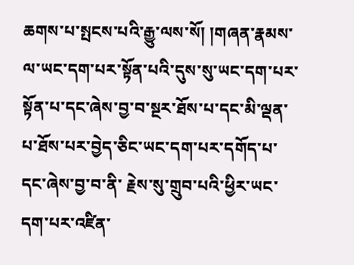ཆགས་པ་སྤངས་པའི་རྒྱུ་ལས་སོ། །གཞན་རྣམས་ལ་ཡང་དག་པར་སྟོན་པའི་དུས་སུ་ཡང་དག་པར་སྟོན་པ་དང་ཞེས་བྱ་བ་སྔར་ཐོས་པ་དང་མི་ལྡན་པ་ཐོས་པར་བྱེད་ཅིང་ཡང་དག་པར་དགོད་པ་དང་ཞེས་བྱ་བ་ནི་ རྗེས་སུ་གྲུབ་པའི་ཕྱིར་ཡང་དག་པར་འཛིན་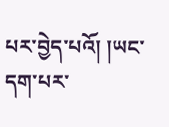པར་བྱེད་པའོ། །ཡང་དག་པར་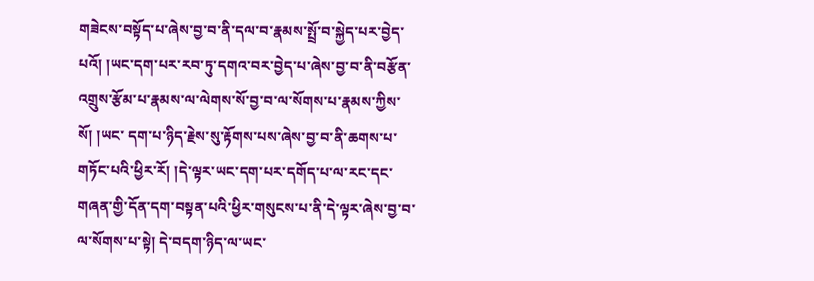གཟེངས་བསྟོད་པ་ཞེས་བྱ་བ་ནི་དལ་བ་རྣམས་སྤྲོ་བ་སྐྱེད་པར་བྱེད་པའོ། །ཡང་དག་པར་རབ་ཏུ་དགའ་བར་བྱེད་པ་ཞེས་བྱ་བ་ནི་བརྩོན་འགྲུས་རྩོམ་པ་རྣམས་ལ་ལེགས་སོ་བྱ་བ་ལ་སོགས་པ་རྣམས་ཀྱིས་སོ། །ཡང་ དག་པ་ཉིད་རྗེས་སུ་རྟོགས་པས་ཞེས་བྱ་བ་ནི་ཆགས་པ་གཏོང་པའི་ཕྱིར་རོ། །དེ་ལྟར་ཡང་དག་པར་དགོད་པ་ལ་རང་དང་གཞན་གྱི་དོན་དག་བསྟན་པའི་ཕྱིར་གསུངས་པ་ནི་དེ་ལྟར་ཞེས་བྱ་བ་ལ་སོགས་པ་སྟེ། དེ་བདག་ཉིད་ལ་ཡང་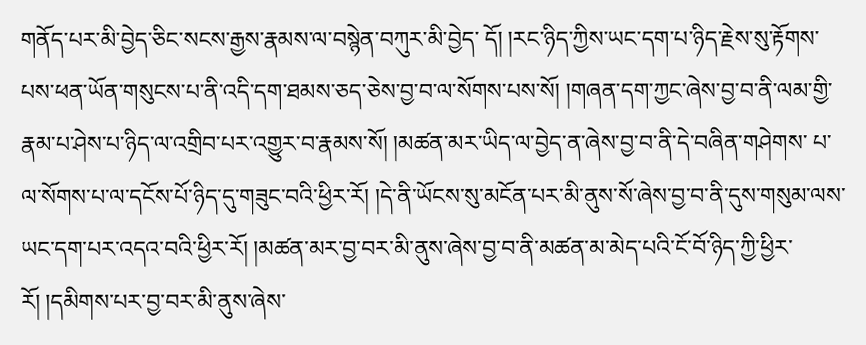གནོད་པར་མི་བྱེད་ཅིང་སངས་རྒྱས་རྣམས་ལ་བསྙེན་བཀུར་མི་བྱེད་ དོ། །རང་ཉིད་ཀྱིས་ཡང་དག་པ་ཉིད་རྗེས་སུ་རྟོགས་པས་ཕན་ཡོན་གསུངས་པ་ནི་འདི་དག་ཐམས་ཅད་ཅེས་བྱ་བ་ལ་སོགས་པས་སོ། །གཞན་དག་ཀྱང་ཞེས་བྱ་བ་ནི་ལམ་གྱི་རྣམ་པ་ཤེས་པ་ཉིད་ལ་འགྲིབ་པར་འགྱུར་བ་རྣམས་སོ། །མཚན་མར་ཡིད་ལ་བྱེད་ན་ཞེས་བྱ་བ་ནི་དེ་བཞིན་གཤེགས་ པ་ལ་སོགས་པ་ལ་དངོས་པོ་ཉིད་དུ་གཟུང་བའི་ཕྱིར་རོ། །དེ་ནི་ཡོངས་སུ་མངོན་པར་མི་ནུས་སོ་ཞེས་བྱ་བ་ནི་དུས་གསུམ་ལས་ཡང་དག་པར་འདའ་བའི་ཕྱིར་རོ། །མཚན་མར་བྱ་བར་མི་ནུས་ཞེས་བྱ་བ་ནི་མཚན་མ་མེད་པའི་ངོ་བོ་ཉིད་ཀྱི་ཕྱིར་རོ། །དམིགས་པར་བྱ་བར་མི་ནུས་ཞེས་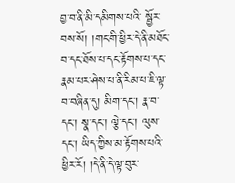བྱ་བ་ནི་མི་དམིགས་པའི་ སྦྱོར་བས་སོ། །གང་གི་ཕྱིར་དེ་ནི་མཐོང་བ་དང་ཐོས་པ་དང་རྟོགས་པ་དང་རྣམ་པར་ཤེས་པ་ནི་རིམ་པ་ཇི་ལྟ་བ་བཞིན་དུ། མིག་དང་། རྣ་བ་དང་། སྣ་དང་། ལྕེ་དང་། ལུས་དང་། ཡིད་ཀྱིས་མ་རྟོགས་པའི་ཕྱིར་རོ། །དེ་ནི་དེ་ལྟ་བུར་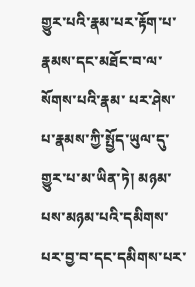གྱུར་པའི་རྣམ་པར་རྟོག་པ་རྣམས་དང་མཐོང་བ་ལ་སོགས་པའི་རྣམ་ པར་ཤེས་པ་རྣམས་ཀྱི་སྤྱོད་ཡུལ་དུ་གྱུར་པ་མ་ཡིན་ཏེ། མཉམ་པས་མཉམ་པའི་དམིགས་པར་བྱ་བ་དང་དམིགས་པར་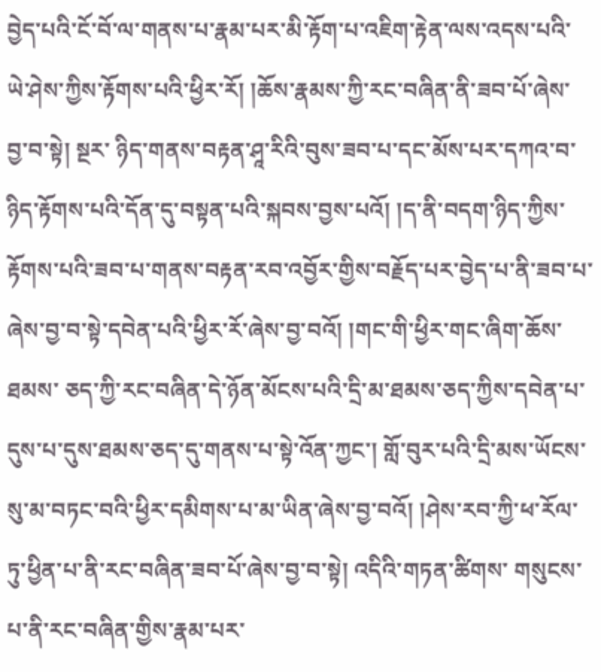བྱེད་པའི་ངོ་བོ་ལ་གནས་པ་རྣམ་པར་མི་རྟོག་པ་འཇིག་རྟེན་ལས་འདས་པའི་ཡེ་ཤེས་ཀྱིས་རྟོགས་པའི་ཕྱིར་རོ། །ཆོས་རྣམས་ཀྱི་རང་བཞིན་ནི་ཟབ་པོ་ཞེས་བྱ་བ་སྟེ། སྔར་ ཉིད་གནས་བརྟན་ཤཱ་རིའི་བུས་ཟབ་པ་དང་མོས་པར་དཀའ་བ་ཉིད་རྟོགས་པའི་དོན་དུ་བསྟན་པའི་སྐབས་བྱས་པའོ། །ད་ནི་བདག་ཉིད་ཀྱིས་རྟོགས་པའི་ཟབ་པ་གནས་བརྟན་རབ་འབྱོར་གྱིས་བརྗོད་པར་བྱེད་པ་ནི་ཟབ་པ་ཞེས་བྱ་བ་སྟེ་དབེན་པའི་ཕྱིར་རོ་ཞེས་བྱ་བའོ། །གང་གི་ཕྱིར་གང་ཞིག་ཆོས་ཐམས་ ཅད་ཀྱི་རང་བཞིན་དེ་ཉོན་མོངས་པའི་དྲི་མ་ཐམས་ཅད་ཀྱིས་དབེན་པ་དུས་པ་དུས་ཐམས་ཅད་དུ་གནས་པ་སྟེ་འོན་ཀྱང་། གློ་བུར་པའི་དྲི་མས་ཡོངས་སུ་མ་བཏང་བའི་ཕྱིར་དམིགས་པ་མ་ཡིན་ཞེས་བྱ་བའོ། །ཤེས་རབ་ཀྱི་ཕ་རོལ་ཏུ་ཕྱིན་པ་ནི་རང་བཞིན་ཟབ་པོ་ཞེས་བྱ་བ་སྟེ། འདིའི་གཏན་ཚིགས་ གསུངས་པ་ནི་རང་བཞིན་གྱིས་རྣམ་པར་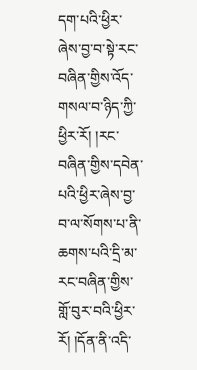དག་པའི་ཕྱིར་ཞེས་བྱ་བ་སྟེ་རང་བཞིན་གྱིས་འོད་གསལ་བ་ཉིད་ཀྱི་ཕྱིར་རོ། །རང་བཞིན་གྱིས་དབེན་པའི་ཕྱིར་ཞེས་བྱ་བ་ལ་སོགས་པ་ནི་ཆགས་པའི་དྲི་མ་རང་བཞིན་གྱིས་གློ་བུར་བའི་ཕྱིར་རོ། །དོན་ནི་འདི་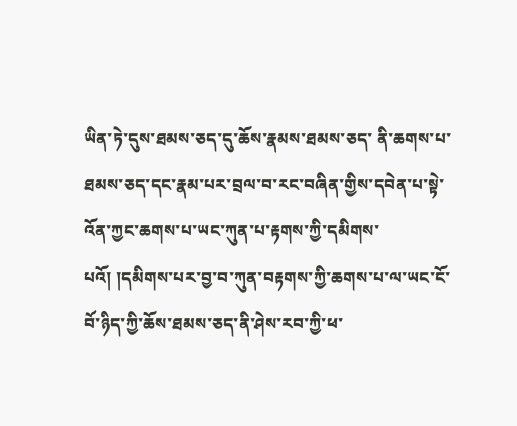ཡིན་ཏེ་དུས་ཐམས་ཅད་དུ་ཆོས་རྣམས་ཐམས་ཅད་ ནི་ཆགས་པ་ཐམས་ཅད་དང་རྣམ་པར་བྲལ་བ་རང་བཞིན་གྱིས་དབེན་པ་སྟེ་འོན་ཀྱང་ཆགས་པ་ཡང་ཀུན་པ་རྟགས་ཀྱི་དམིགས་པའོ། །དམིགས་པར་བྱ་བ་ཀུན་བརྟགས་ཀྱི་ཆགས་པ་ལ་ཡང་ངོ་བོ་ཉིད་ཀྱི་ཆོས་ཐམས་ཅད་ནི་ཤེས་རབ་ཀྱི་ཕ་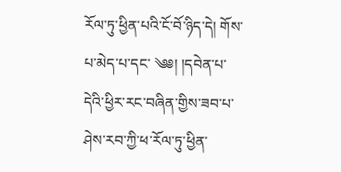རོལ་ཏུ་ཕྱིན་པའི་ངོ་བོ་ཉིད་དེ། གོས་པ་མེད་པ་དང་ ༄༅། །དབེན་པ་དེའི་ཕྱིར་རང་བཞིན་གྱིས་ཟབ་པ་ཤེས་རབ་ཀྱི་ཕ་རོལ་ཏུ་ཕྱིན་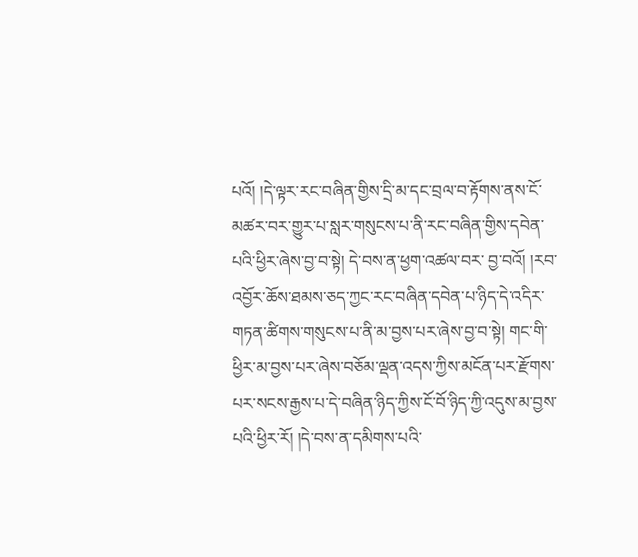པའོ། །དེ་ལྟར་རང་བཞིན་གྱིས་དྲི་མ་དང་བྲལ་བ་རྟོགས་ནས་ངོ་མཚར་བར་གྱུར་པ་སླར་གསུངས་པ་ནི་རང་བཞིན་གྱིས་དབེན་པའི་ཕྱིར་ཞེས་བྱ་བ་སྟེ། དེ་བས་ན་ཕྱག་འཚལ་བར་ བྱ་བའོ། །རབ་འབྱོར་ཆོས་ཐམས་ཅད་ཀྱང་རང་བཞིན་དབེན་པ་ཉིད་དེ་འདིར་གཏན་ཚིགས་གསུངས་པ་ནི་མ་བྱས་པར་ཞེས་བྱ་བ་སྟེ། གང་གི་ཕྱིར་མ་བྱས་པར་ཞེས་བཅོམ་ལྡན་འདས་ཀྱིས་མངོན་པར་རྫོགས་པར་སངས་རྒྱས་པ་དེ་བཞིན་ཉིད་ཀྱིས་ངོ་བོ་ཉིད་ཀྱི་འདུས་མ་བྱས་ པའི་ཕྱིར་རོ། །དེ་བས་ན་དམིགས་པའི་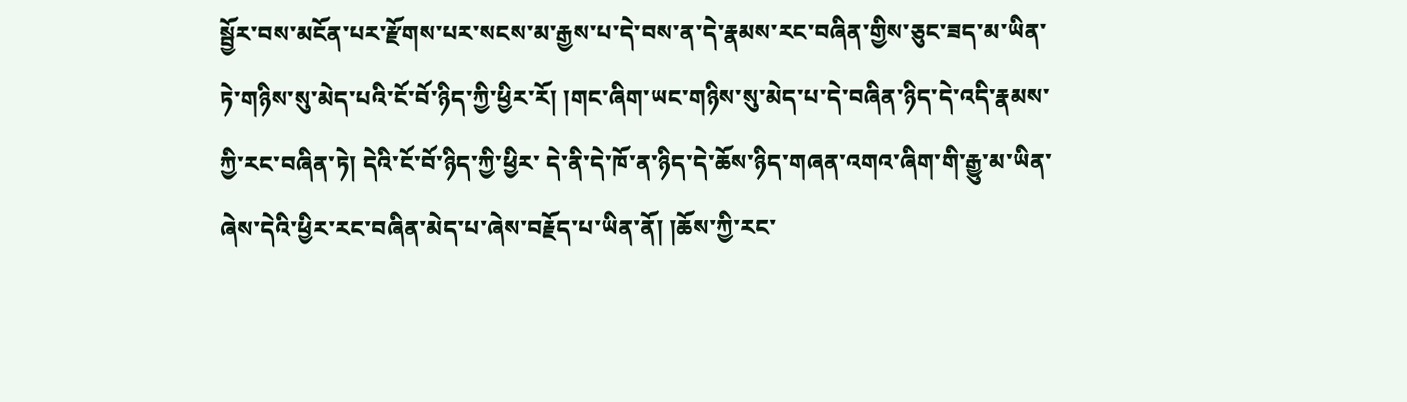སྦྱོར་བས་མངོན་པར་རྫོགས་པར་སངས་མ་རྒྱས་པ་དེ་བས་ན་དེ་རྣམས་རང་བཞིན་གྱིས་ཅུང་ཟད་མ་ཡིན་ཏེ་གཉིས་སུ་མེད་པའི་ངོ་བོ་ཉིད་ཀྱི་ཕྱིར་རོ། །གང་ཞིག་ཡང་གཉིས་སུ་མེད་པ་དེ་བཞིན་ཉིད་དེ་འདི་རྣམས་ཀྱི་རང་བཞིན་ཏེ། དེའི་ངོ་བོ་ཉིད་ཀྱི་ཕྱིར་ དེ་ནི་དེ་ཁོ་ན་ཉིད་དེ་ཆོས་ཉིད་གཞན་འགའ་ཞིག་གི་རྒྱུ་མ་ཡིན་ཞེས་དེའི་ཕྱིར་རང་བཞིན་མེད་པ་ཞེས་བརྗོད་པ་ཡིན་ནོ། །ཆོས་ཀྱི་རང་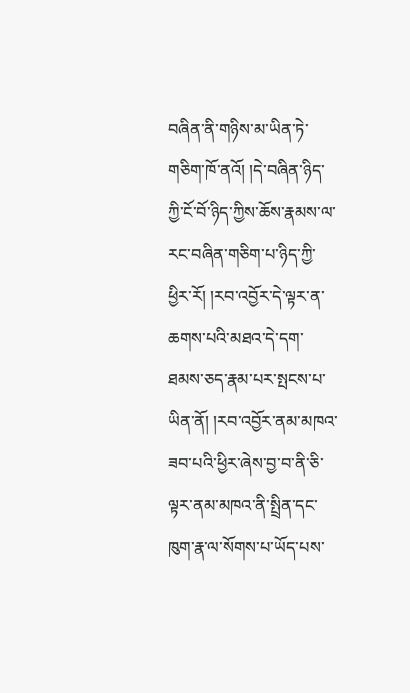བཞིན་ནི་གཉིས་མ་ཡིན་ཏེ་གཅིག་ཁོ་ནའོ། །དེ་བཞིན་ཉིད་ཀྱི་ངོ་བོ་ཉིད་ཀྱིས་ཆོས་རྣམས་ལ་རང་བཞིན་གཅིག་པ་ཉིད་ཀྱི་ཕྱིར་རོ། །རབ་འབྱོར་དེ་ལྟར་ན་ ཆགས་པའི་མཐའ་དེ་དག་ཐམས་ཅད་རྣམ་པར་སྤངས་པ་ཡིན་ནོ། །རབ་འབྱོར་ནམ་མཁའ་ཟབ་པའི་ཕྱིར་ཞེས་བྱ་བ་ནི་ཅི་ལྟར་ནམ་མཁའ་ནི་སྤྲིན་དང་ཁུག་རྣ་ལ་སོགས་པ་ཡོད་པས་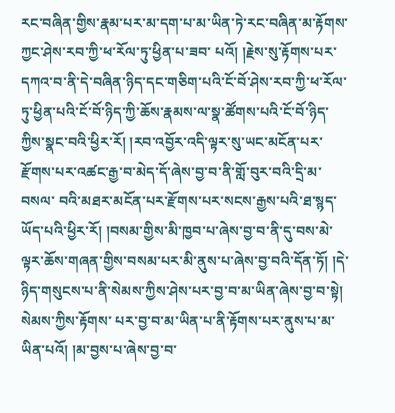རང་བཞིན་གྱིས་རྣམ་པར་མ་དག་པ་མ་ཡིན་ཏེ་རང་བཞིན་མ་རྟོགས་ཀྱང་ཤེས་རབ་ཀྱི་ཕ་རོལ་ཏུ་ཕྱིན་པ་ཟབ་ པའོ། །རྗེས་སུ་རྟོགས་པར་དཀའ་བ་ནི་དེ་བཞིན་ཉིད་དང་གཅིག་པའི་ངོ་བོ་ཤེས་རབ་ཀྱི་ཕ་རོལ་ཏུ་ཕྱིན་པའི་ངོ་བོ་ཉིད་ཀྱི་ཆོས་རྣམས་ལ་སྣ་ཚོགས་པའི་ངོ་བོ་ཉིད་ཀྱིས་སྣང་བའི་ཕྱིར་རོ། །རབ་འབྱོར་འདི་ལྟར་སུ་ཡང་མངོན་པར་རྫོགས་པར་འཚང་རྒྱ་བ་མེད་དོ་ཞེས་བྱ་བ་ནི་གློ་བུར་བའི་དྲི་མ་བསལ་ བའི་མཐར་མངོན་པར་རྫོགས་པར་སངས་རྒྱས་པའི་ཐ་སྙད་ཡོད་པའི་ཕྱིར་རོ། །བསམ་གྱིས་མི་ཁྱབ་པ་ཞེས་བྱ་བ་ནི་དུ་བས་མེ་ལྟར་ཆོས་གཞན་གྱིས་བསམ་པར་མི་ནུས་པ་ཞེས་བྱ་བའི་དོན་ཏོ། །དེ་ཉིད་གསུངས་པ་ནི་སེམས་ཀྱིས་ཤེས་པར་བྱ་བ་མ་ཡིན་ཞེས་བྱ་བ་སྟེ། སེམས་ཀྱིས་རྟོགས་ པར་བྱ་བ་མ་ཡིན་པ་ནི་རྟོགས་པར་ནུས་པ་མ་ཡིན་པའོ། །མ་བྱས་པ་ཞེས་བྱ་བ་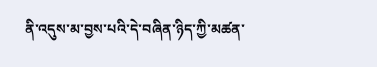ནི་འདུས་མ་བྱས་པའི་དེ་བཞིན་ཉིད་ཀྱི་མཚན་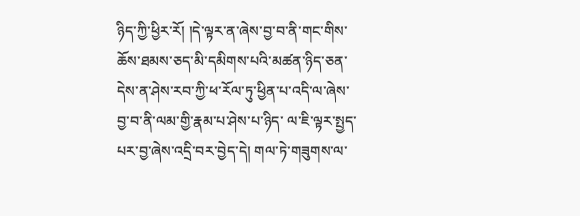ཉིད་ཀྱི་ཕྱིར་རོ། །དེ་ལྟར་ན་ཞེས་བྱ་བ་ནི་གང་གིས་ཆོས་ཐམས་ཅད་མི་དམིགས་པའི་མཚན་ཉིད་ཅན་དེས་ན་ཤེས་རབ་ཀྱི་ཕ་རོལ་ཏུ་ཕྱིན་པ་འདི་ལ་ཞེས་བྱ་བ་ནི་ལམ་གྱི་རྣམ་པ་ཤེས་པ་ཉིད་ ལ་ཇི་ལྟར་སྤྱད་པར་བྱ་ཞེས་འདྲི་བར་བྱེད་དེ། གལ་ཏེ་གཟུགས་ལ་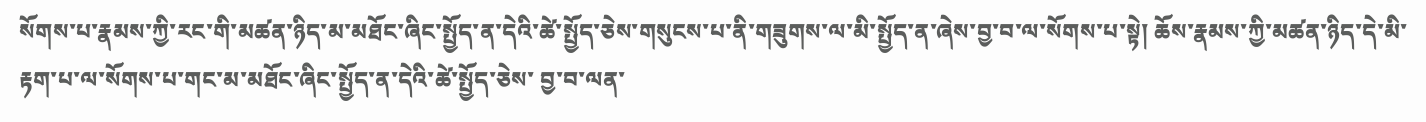སོགས་པ་རྣམས་ཀྱི་རང་གི་མཚན་ཉིད་མ་མཐོང་ཞིང་སྤྱོད་ན་དེའི་ཚེ་སྤྱོད་ཅེས་གསུངས་པ་ནི་གཟུགས་ལ་མི་སྤྱོད་ན་ཞེས་བྱ་བ་ལ་སོགས་པ་སྟེ། ཆོས་རྣམས་ཀྱི་མཚན་ཉིད་དེ་མི་རྟག་པ་ལ་སོགས་པ་གང་མ་མཐོང་ཞིང་སྤྱོད་ན་དེའི་ཚེ་སྤྱོད་ཅེས་ བྱ་བ་ལན་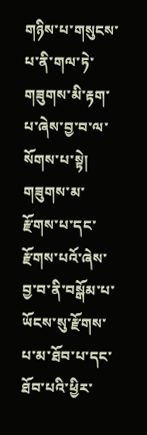གཉིས་པ་གསུངས་པ་ནི་གལ་ཏེ་གཟུགས་མི་རྟག་པ་ཞེས་བྱ་བ་ལ་སོགས་པ་སྟེ། གཟུགས་མ་རྫོགས་པ་དང་རྫོགས་པའོ་ཞེས་བྱ་བ་ནི་བསྒོམ་པ་ཡོངས་སུ་རྫོགས་པ་མ་ཐོབ་པ་དང་ཐོབ་པའི་ཕྱིར་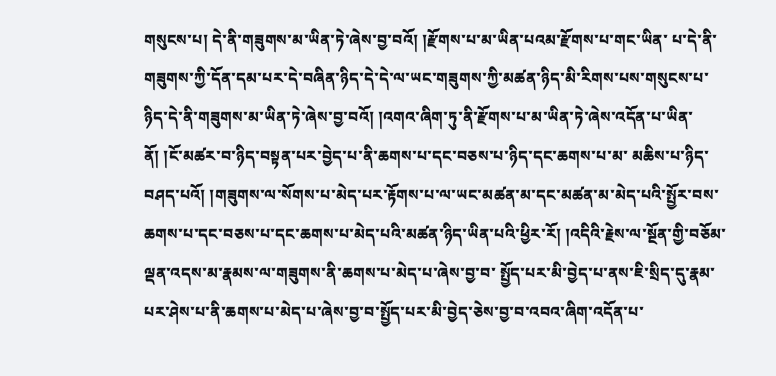གསུངས་པ། དེ་ནི་གཟུགས་མ་ཡིན་ཏེ་ཞེས་བྱ་བའོ། །རྫོགས་པ་མ་ཡིན་པའམ་རྫོགས་པ་གང་ཡིན་ པ་དེ་ནི་གཟུགས་ཀྱི་དོན་དམ་པར་དེ་བཞིན་ཉིད་དེ་དེ་ལ་ཡང་གཟུགས་ཀྱི་མཚན་ཉིད་མི་རིགས་པས་གསུངས་པ་ཉིད་དེ་ནི་གཟུགས་མ་ཡིན་ཏེ་ཞེས་བྱ་བའོ། །འགའ་ཞིག་ཏུ་ནི་རྫོགས་པ་མ་ཡིན་ཏེ་ཞེས་འདོན་པ་ཡིན་ནོ། །ངོ་མཚར་བ་ཉིད་བསྟན་པར་བྱེད་པ་ནི་ཆགས་པ་དང་བཅས་པ་ཉིད་དང་ཆགས་པ་མ་ མཆིས་པ་ཉིད་བཤད་པའོ། །གཟུགས་ལ་སོགས་པ་མེད་པར་རྟོགས་པ་ལ་ཡང་མཚན་མ་དང་མཚན་མ་མེད་པའི་སྤྱོར་བས་ཆགས་པ་དང་བཅས་པ་དང་ཆགས་པ་མེད་པའི་མཚན་ཉིད་ཡིན་པའི་ཕྱིར་རོ། །འདིའི་རྗེས་ལ་སྔོན་གྱི་བཅོམ་ལྡན་འདས་མ་རྣམས་ལ་གཟུགས་ནི་ཆགས་པ་མེད་པ་ཞེས་བྱ་བ་ སྤྱོད་པར་མི་བྱེད་པ་ནས་ཇི་སྲིད་དུ་རྣམ་པར་ཤེས་པ་ནི་ཆགས་པ་མེད་པ་ཞེས་བྱ་བ་སྤྱོད་པར་མི་བྱེད་ཅེས་བྱ་བ་འབའ་ཞིག་འདོན་པ་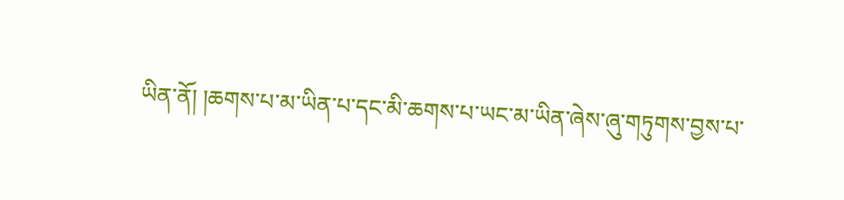ཡིན་ནོ། །ཆགས་པ་མ་ཡིན་པ་དང་མི་ཆགས་པ་ཡང་མ་ཡིན་ཞེས་ཞུ་གཏུགས་བྱས་པ་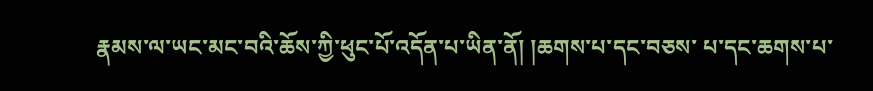རྣམས་ལ་ཡང་མང་བའི་ཆོས་ཀྱི་ཕུང་པོ་འདོན་པ་ཡིན་ནོ། །ཆགས་པ་དང་བཅས་ པ་དང་ཆགས་པ་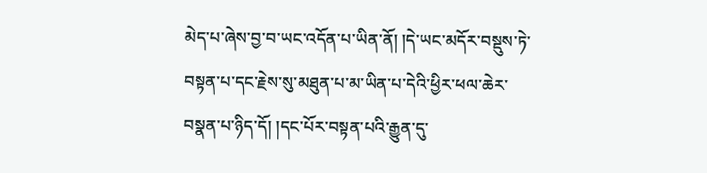མེད་པ་ཞེས་བྱ་བ་ཡང་འདོན་པ་ཡིན་ནོ། །དེ་ཡང་མདོར་བསྡུས་ཏེ་བསྟན་པ་དང་རྗེས་སུ་མཐུན་པ་མ་ཡིན་པ་དེའི་ཕྱིར་ཕལ་ཆེར་བསྣན་པ་ཉིད་དོ། །དང་པོར་བསྟན་པའི་རྒྱུན་དུ་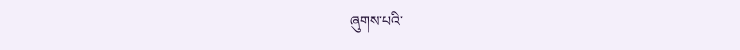ཞུགས་པའི་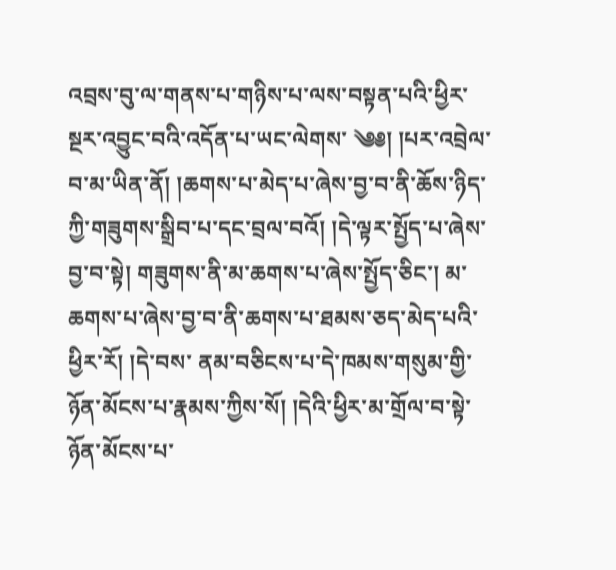འབྲས་བུ་ལ་གནས་པ་གཉིས་པ་ལས་བསྟན་པའི་ཕྱིར་སྔར་འབྱུང་བའི་འདོན་པ་ཡང་ལེགས་ ༄༅། །པར་འབྲེལ་བ་མ་ཡིན་ནོ། །ཆགས་པ་མེད་པ་ཞེས་བྱ་བ་ནི་ཆོས་ཉིད་ཀྱི་གཟུགས་སྒྲིབ་པ་དང་བྲལ་བའོ། །དེ་ལྟར་སྤྱོད་པ་ཞེས་བྱ་བ་སྟེ། གཟུགས་ནི་མ་ཆགས་པ་ཞེས་སྤྱོད་ཅིང་། མ་ཆགས་པ་ཞེས་བྱ་བ་ནི་ཆགས་པ་ཐམས་ཅད་མེད་པའི་ཕྱིར་རོ། །དེ་བས་ ནམ་བཅིངས་པ་དེ་ཁམས་གསུམ་གྱི་ཉོན་མོངས་པ་རྣམས་ཀྱིས་སོ། །དེའི་ཕྱིར་མ་གྲོལ་བ་སྟེ་ཉོན་མོངས་པ་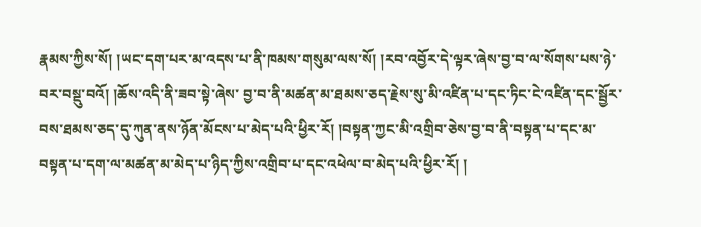རྣམས་ཀྱིས་སོ། །ཡང་དག་པར་མ་འདས་པ་ནི་ཁམས་གསུམ་ལས་སོ། །རབ་འབྱོར་དེ་ལྟར་ཞེས་བྱ་བ་ལ་སོགས་པས་ཉེ་བར་བསྡུ་བའོ། །ཆོས་འདི་ནི་ཟབ་སྟེ་ཞེས་ བྱ་བ་ནི་མཚན་མ་ཐམས་ཅད་རྗེས་སུ་མི་འཛིན་པ་དང་ཏིང་ངེ་འཛིན་དང་སྦྱོར་བས་ཐམས་ཅད་དུ་ཀུན་ནས་ཉོན་མོངས་པ་མེད་པའི་ཕྱིར་རོ། །བསྟན་ཀྱང་མི་འགྲིབ་ཅེས་བྱ་བ་ནི་བསྟན་པ་དང་མ་བསྟན་པ་དག་ལ་མཚན་མ་མེད་པ་ཉིད་ཀྱིས་འགྲིབ་པ་དང་འཕེལ་བ་མེད་པའི་ཕྱིར་རོ། །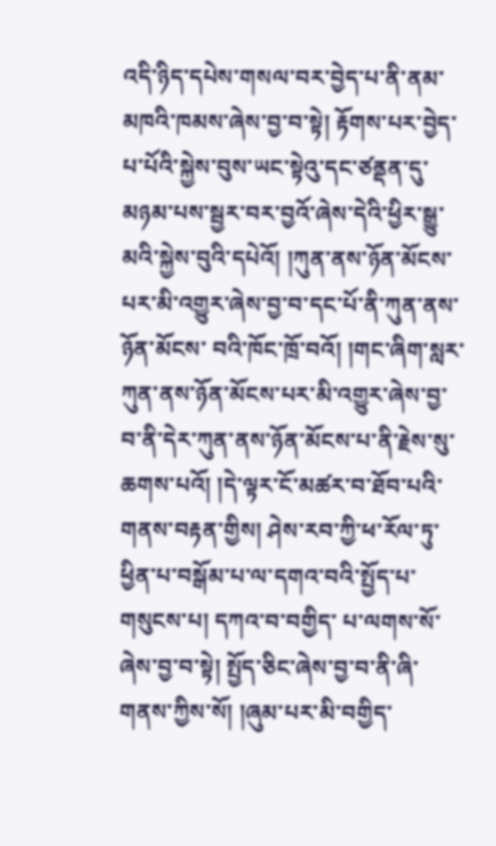འདི་ཉིད་དཔེས་གསལ་བར་བྱེད་པ་ནི་ནམ་མཁའི་ཁམས་ཞེས་བྱ་བ་སྟེ། རྟོགས་པར་བྱེད་པ་པོའི་སྐྱེས་བུས་ཡང་སྟེའུ་དང་ཙནྡན་དུ་མཉམ་པས་སྦྱར་བར་བྱའོ་ཞེས་དེའི་ཕྱིར་སྒྱུ་མའི་སྐྱེས་བུའི་དཔེའོ། །ཀུན་ནས་ཉོན་མོངས་པར་མི་འགྱུར་ཞེས་བྱ་བ་དང་པོ་ནི་ཀུན་ནས་ཉོན་མོངས་ བའི་ཁོང་ཁྲོ་བའོ། །གང་ཞིག་སླར་ཀུན་ནས་ཉོན་མོངས་པར་མི་འགྱུར་ཞེས་བྱ་བ་ནི་དེར་ཀུན་ནས་ཉོན་མོངས་པ་ནི་རྗེས་སུ་ཆགས་པའོ། །དེ་ལྟར་ངོ་མཚར་བ་ཐོབ་པའི་གནས་བརྟན་གྱིས། ཤེས་རབ་ཀྱི་ཕ་རོལ་ཏུ་ཕྱིན་པ་བསྒོམ་པ་ལ་དགའ་བའི་སྤྱོད་པ་གསུངས་པ། དཀའ་བ་བགྱིད་ པ་ལགས་སོ་ཞེས་བྱ་བ་སྟེ། སྤྱོད་ཅིང་ཞེས་བྱ་བ་ནི་ཞི་གནས་ཀྱིས་སོ། །ཞུམ་པར་མི་བགྱིད་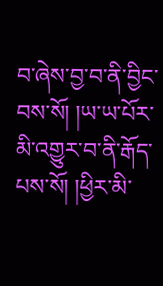བ་ཞེས་བྱ་བ་ནི་བྱིང་བས་སོ། །ཡ་ཡ་པོར་མི་འགྱུར་བ་ནི་རྒོད་པས་སོ། །ཕྱིར་མི་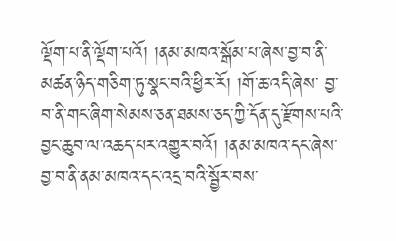ལྡོག་པ་ནི་ལྡོག་པའོ། །ནམ་མཁའ་སྒོམ་པ་ཞེས་བྱ་བ་ནི་མཚན་ཉིད་གཅིག་ཏུ་སྣང་བའི་ཕྱིར་རོ། །གོ་ཆ་འདི་ཞེས་ བྱ་བ་ནི་གང་ཞིག་སེམས་ཅན་ཐམས་ཅད་ཀྱི་དོན་དུ་རྫོགས་པའི་བྱང་ཆུབ་ལ་འཆད་པར་འགྱུར་བའོ། །ནམ་མཁའ་དང་ཞེས་བྱ་བ་ནི་ནམ་མཁའ་དང་འདྲ་བའི་སྦྱོར་བས་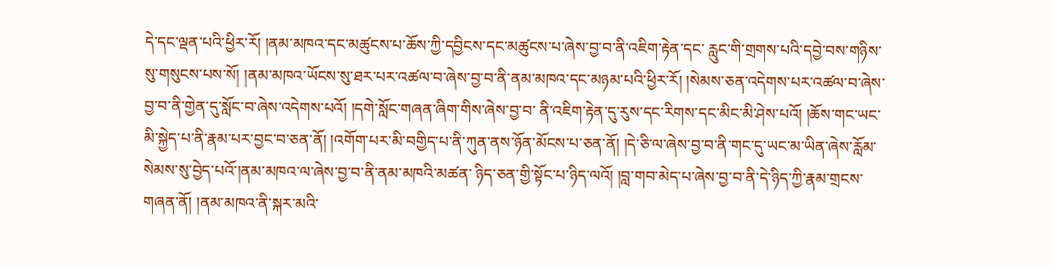དེ་དང་ལྡན་པའི་ཕྱིར་རོ། །ནམ་མཁའ་དང་མཚུངས་པ་ཆོས་ཀྱི་དབྱིངས་དང་མཚུངས་པ་ཞེས་བྱ་བ་ནི་འཇིག་རྟེན་དང་ རླུང་གི་གྲགས་པའི་དབྱེ་བས་གཉིས་སུ་གསུངས་པས་སོ། །ནམ་མཁའ་ཡོངས་སུ་ཐར་པར་འཚལ་བ་ཞེས་བྱ་བ་ནི་ནམ་མཁའ་དང་མཉམ་པའི་ཕྱིར་རོ། །སེམས་ཅན་འདེགས་པར་འཚལ་བ་ཞེས་བྱ་བ་ནི་གྱེན་དུ་སློང་བ་ཞེས་འདེགས་པའོ། །དགེ་སློང་གཞན་ཞིག་གིས་ཞེས་བྱ་བ་ ནི་འཇིག་རྟེན་དུ་རུས་དང་རིགས་དང་མིང་མི་ཤེས་པའོ། །ཆོས་གང་ཡང་མི་སྐྱེད་པ་ནི་རྣམ་པར་བྱང་བ་ཅན་ནོ། །འགོག་པར་མི་བགྱིད་པ་ནི་ཀུན་ནས་ཉོན་མོངས་པ་ཅན་ནོ། །དེ་ཅི་ལ་ཞེས་བྱ་བ་ནི་གང་དུ་ཡང་མ་ཡིན་ཞེས་རློམ་སེམས་སུ་བྱེད་པའོ་།ནམ་མཁའ་ལ་ཞེས་བྱ་བ་ནི་ནམ་མཁའི་མཚན་ ཉིད་ཅན་གྱི་སྟོང་པ་ཉིད་ལའོ། །བླ་གབ་མེད་པ་ཞེས་བྱ་བ་ནི་དེ་ཉིད་ཀྱི་རྣམ་གྲངས་གཞན་ནོ། །ནམ་མཁའ་ནི་སྐར་མའི་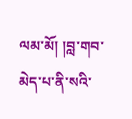ལམ་མོ། །བླ་གབ་མེད་པ་ནི་སའི་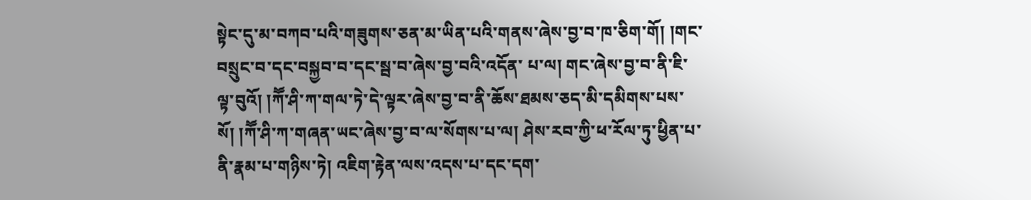སྟེང་དུ་མ་བཀབ་པའི་གཟུགས་ཅན་མ་ཡིན་པའི་གནས་ཞེས་བྱ་བ་ཁ་ཅིག་གོ། །གང་བསྲུང་བ་དང་བསྐྱབ་བ་དང་སྦ་བ་ཞེས་བྱ་བའི་འདོན་ པ་ལ། གང་ཞེས་བྱ་བ་ནི་ཇི་ལྟ་བུའོ། །ཀཽ་ཤི་ཀ་གལ་ཏེ་དེ་ལྟར་ཞེས་བྱ་བ་ནི་ཆོས་ཐམས་ཅད་མི་དམིགས་པས་སོ། །ཀཽ་ཤི་ཀ་གཞན་ཡང་ཞེས་བྱ་བ་ལ་སོགས་པ་ལ། ཤེས་རབ་ཀྱི་ཕ་རོལ་ཏུ་ཕྱིན་པ་ནི་རྣམ་པ་གཉིས་ཏེ། འཇིག་རྟེན་ལས་འདས་པ་དང་དག་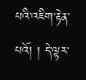པའི་འཇིག་རྟེན་པའོ། ། དེ་ལྟར་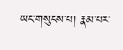ཡང་གསུངས་པ། རྣམ་པར་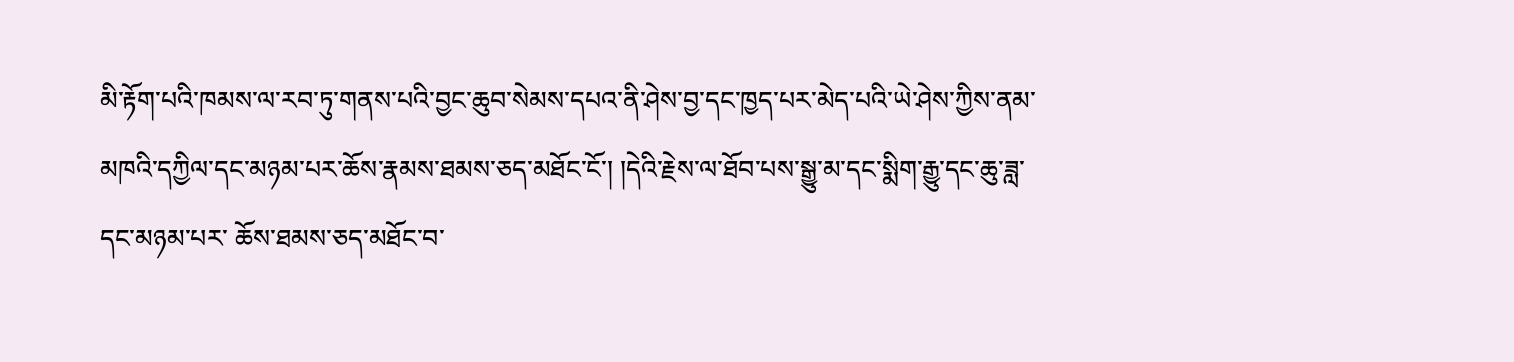མི་རྟོག་པའི་ཁམས་ལ་རབ་ཏུ་གནས་པའི་བྱང་ཆུབ་སེམས་དཔའ་ནི་ཤེས་བྱ་དང་ཁྱད་པར་མེད་པའི་ཡེ་ཤེས་ཀྱིས་ནམ་མཁའི་དཀྱིལ་དང་མཉམ་པར་ཆོས་རྣམས་ཐམས་ཅད་མཐོང་ངོ་། །དེའི་རྗེས་ལ་ཐོབ་པས་སྒྱུ་མ་དང་སྨིག་རྒྱུ་དང་ཆུ་ཟླ་དང་མཉམ་པར་ ཆོས་ཐམས་ཅད་མཐོང་བ་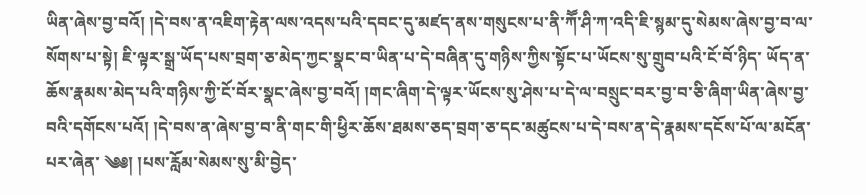ཡིན་ཞེས་བྱ་བའོ། །དེ་བས་ན་འཇིག་རྟེན་ལས་འདས་པའི་དབང་དུ་མཛད་ནས་གསུངས་པ་ནི་ཀཽ་ཤི་ཀ་འདི་ཇི་སྙམ་དུ་སེམས་ཞེས་བྱ་བ་ལ་སོགས་པ་སྟེ། ཇི་ལྟར་སྒྲ་ཡོད་པས་བྲག་ཅ་མེད་ཀྱང་སྣང་བ་ཡིན་པ་དེ་བཞིན་དུ་གཉིས་ཀྱིས་སྟོང་པ་ཡོངས་སུ་གྲུབ་པའི་ངོ་བོ་ཉིད་ ཡོད་ན་ཆོས་རྣམས་མེད་པའི་གཉིས་ཀྱི་ངོ་བོར་སྣང་ཞེས་བྱ་བའོ། །གང་ཞིག་དེ་ལྟར་ཡོངས་སུ་ཤེས་པ་དེ་ལ་བསྲུང་བར་བྱ་བ་ཅི་ཞིག་ཡིན་ཞེས་བྱ་བའི་དགོངས་པའོ། །དེ་བས་ན་ཞེས་བྱ་བ་ནི་གང་གི་ཕྱིར་ཆོས་ཐམས་ཅད་བྲག་ཅ་དང་མཚུངས་པ་དེ་བས་ན་དེ་རྣམས་དངོས་པོ་ལ་མངོན་པར་ཞེན་ ༄༅། །པས་རློམ་སེམས་སུ་མི་བྱེད་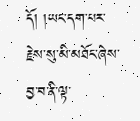དོ། །ཡང་དག་པར་རྗེས་སུ་མི་མཐོང་ཞེས་བྱ་བ་ནི་ལྟ་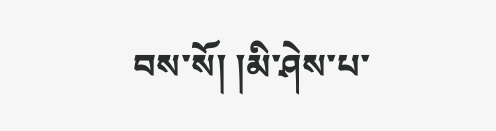བས་སོ། །མི་ཤེས་པ་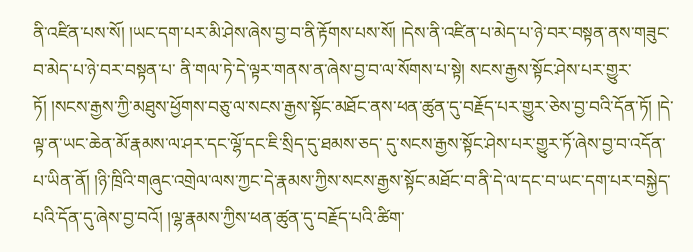ནི་འཛིན་པས་སོ། །ཡང་དག་པར་མི་ཤེས་ཞེས་བྱ་བ་ནི་རྟོགས་པས་སོ། །དེས་ནི་འཛིན་པ་མེད་པ་ཉེ་བར་བསྟན་ནས་གཟུང་བ་མེད་པ་ཉེ་བར་བསྟན་པ་ ནི་གལ་ཏེ་དེ་ལྟར་གནས་ན་ཞེས་བྱ་བ་ལ་སོགས་པ་སྟེ། སངས་རྒྱས་སྟོང་ཤེས་པར་གྱུར་ཏོ། །སངས་རྒྱས་ཀྱི་མཐུས་ཕྱོགས་བཅུ་ལ་སངས་རྒྱས་སྟོང་མཐོང་ནས་ཕན་ཚུན་དུ་བརྗོད་པར་གྱུར་ཅེས་བྱ་བའི་དོན་ཏོ། །དེ་ལྟ་ན་ཡང་ཆེན་མོ་རྣམས་ལ་ཤར་དང་ལྷོ་དང་ཇི་སྲིད་དུ་ཐམས་ཅད་ དུ་སངས་རྒྱས་སྟོང་ཤེས་པར་གྱུར་ཏོ་ཞེས་བྱ་བ་འདོན་པ་ཡིན་ནོ། །ཉི་ཁྲིའི་གཞུང་འགྲེལ་ལས་ཀྱང་དེ་རྣམས་ཀྱིས་སངས་རྒྱས་སྟོང་མཐོང་བ་ནི་དེ་ལ་དང་བ་ཡང་དག་པར་བསྐྱེད་པའི་དོན་དུ་ཞེས་བྱ་བའོ། །ལྷ་རྣམས་ཀྱིས་ཕན་ཚུན་དུ་བརྗོད་པའི་ཚིག་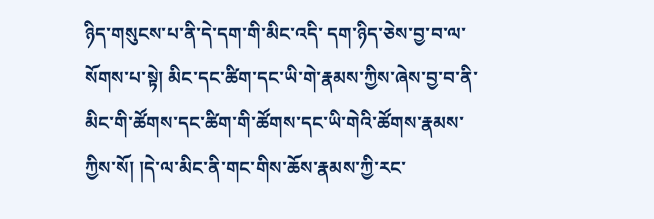ཉིད་གསུངས་པ་ནི་དེ་དག་གི་མིང་འདི་ དག་ཉིད་ཅེས་བྱ་བ་ལ་སོགས་པ་སྟེ། མིང་དང་ཚིག་དང་ཡི་གེ་རྣམས་ཀྱིས་ཞེས་བྱ་བ་ནི་མིང་གི་ཚོགས་དང་ཚིག་གི་ཚོགས་དང་ཡི་གེའི་ཚོགས་རྣམས་ཀྱིས་སོ། །དེ་ལ་མིང་ནི་གང་གིས་ཆོས་རྣམས་ཀྱི་རང་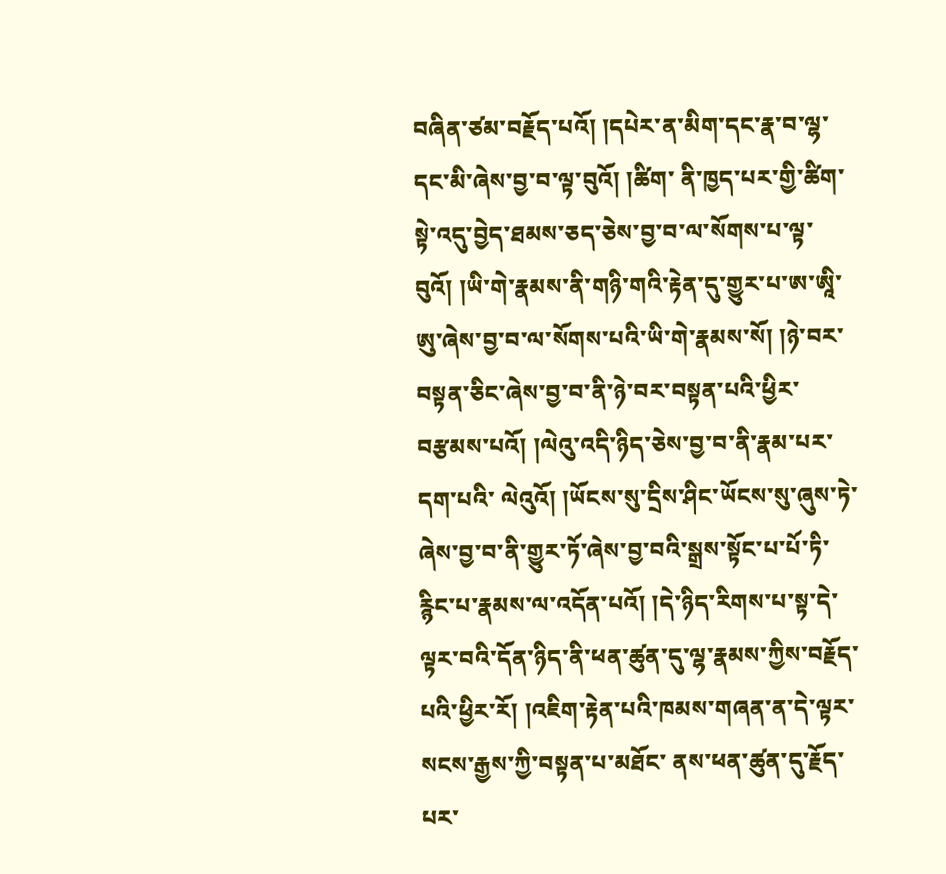བཞིན་ཙམ་བརྗོད་པའོ། །དཔེར་ན་མིག་དང་རྣ་བ་ལྷ་དང་མི་ཞེས་བྱ་བ་ལྟ་བུའོ། །ཚིག་ ནི་ཁྱད་པར་གྱི་ཚིག་སྟེ་འདུ་བྱེད་ཐམས་ཅད་ཅེས་བྱ་བ་ལ་སོགས་པ་ལྟ་བུའོ། །ཡི་གེ་རྣམས་ནི་གཉི་གའི་རྟེན་དུ་གྱུར་པ་ཨ་ཨཱི་ཨུ་ཞེས་བྱ་བ་ལ་སོགས་པའི་ཡི་གེ་རྣམས་སོ། །ཉེ་བར་བསྟན་ཅིང་ཞེས་བྱ་བ་ནི་ཉེ་བར་བསྟན་པའི་ཕྱིར་བརྩམས་པའོ། །ལེའུ་འདི་ཉིད་ཅེས་བྱ་བ་ནི་རྣམ་པར་དག་པའི་ ལེའུའོ། །ཡོངས་སུ་དྲིས་ཤིང་ཡོངས་སུ་ཞུས་ཏེ་ཞེས་བྱ་བ་ནི་གྱུར་ཏོ་ཞེས་བྱ་བའི་སྒྲས་སྟོང་པ་པོ་ཏི་རྙིང་པ་རྣམས་ལ་འདོན་པའོ། །དེ་ཉིད་རིགས་པ་སྟ་དེ་ལྟར་བའི་དོན་ཉིད་ནི་ཕན་ཚུན་དུ་ལྷ་རྣམས་ཀྱིས་བརྗོད་པའི་ཕྱིར་རོ། །འཇིག་རྟེན་པའི་ཁམས་གཞན་ན་དེ་ལྟར་སངས་རྒྱས་ཀྱི་བསྟན་པ་མཐོང་ ནས་ཕན་ཚུན་དུ་རྗོད་པར་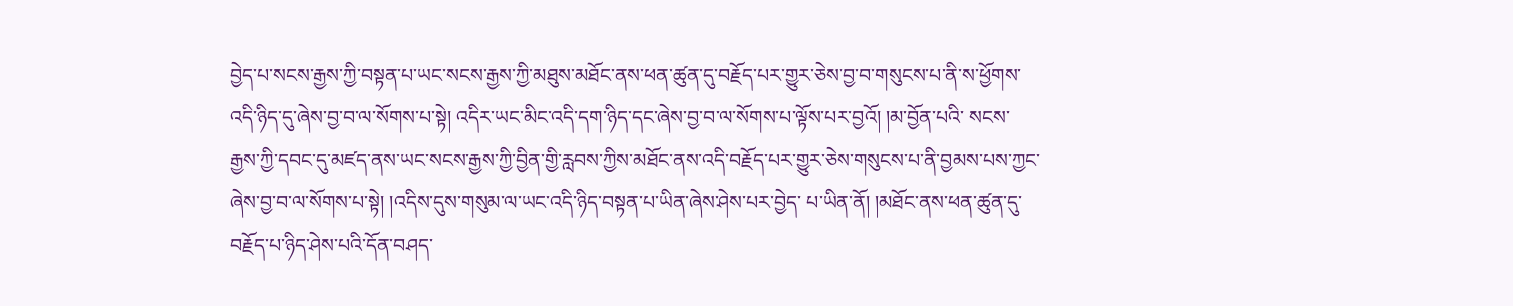བྱེད་པ་སངས་རྒྱས་ཀྱི་བསྟན་པ་ཡང་སངས་རྒྱས་ཀྱི་མཐུས་མཐོང་ནས་ཕན་ཚུན་དུ་བརྗོད་པར་གྱུར་ཅེས་བྱ་བ་གསུངས་པ་ནི་ས་ཕྱོགས་འདི་ཉིད་དུ་ཞེས་བྱ་བ་ལ་སོགས་པ་སྟེ། འདིར་ཡང་མིང་འདི་དག་ཉིད་དང་ཞེས་བྱ་བ་ལ་སོགས་པ་ལྟོས་པར་བྱའོ། །མ་བྱོན་པའི་ སངས་རྒྱས་ཀྱི་དབང་དུ་མཛད་ནས་ཡང་སངས་རྒྱས་ཀྱི་བྱིན་གྱི་རླབས་ཀྱིས་མཐོང་ནས་འདི་བརྗོད་པར་གྱུར་ཅེས་གསུངས་པ་ནི་བྱམས་པས་ཀྱང་ཞེས་བྱ་བ་ལ་སོགས་པ་སྟེ། །འདིས་དུས་གསུམ་ལ་ཡང་འདི་ཉིད་བསྟན་པ་ཡིན་ཞེས་ཤེས་པར་བྱེད་ པ་ཡིན་ནོ། །མཐོང་ནས་ཕན་ཚུན་དུ་བརྗོད་པ་ཉིད་ཤེས་པའི་དོན་བཤད་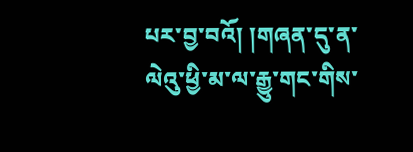པར་བྱ་བའོ། །གཞན་དུ་ན་ལེའུ་ཕྱི་མ་ལ་རྒྱུ་གང་གིས་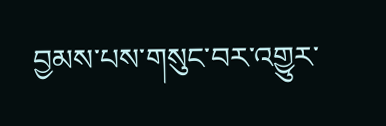བྱམས་པས་གསུང་བར་འགྱུར་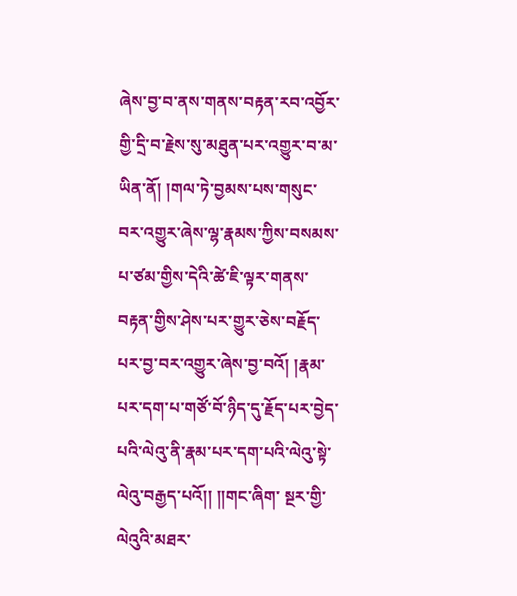ཞེས་བྱ་བ་ནས་གནས་བརྟན་རབ་འབྱོར་གྱི་དྲི་བ་རྗེས་སུ་མཐུན་པར་འགྱུར་བ་མ་ཡིན་ནོ། །གལ་ཏེ་བྱམས་པས་གསུང་ བར་འགྱུར་ཞེས་ལྷ་རྣམས་ཀྱིས་བསམས་པ་ཙམ་གྱིས་དེའི་ཚེ་ཇི་ལྟར་གནས་བརྟན་གྱིས་ཤེས་པར་གྱུར་ཅེས་བརྗོད་པར་བྱ་བར་འགྱུར་ཞེས་བྱ་བའོ། །རྣམ་པར་དག་པ་གཙོ་བོ་ཉིད་དུ་རྗོད་པར་བྱེད་པའི་ལེའུ་ནི་རྣམ་པར་དག་པའི་ལེའུ་སྟེ་ལེའུ་བརྒྱད་པའོ།། །།གང་ཞིག་ སྔར་གྱི་ལེའུའི་མཐར་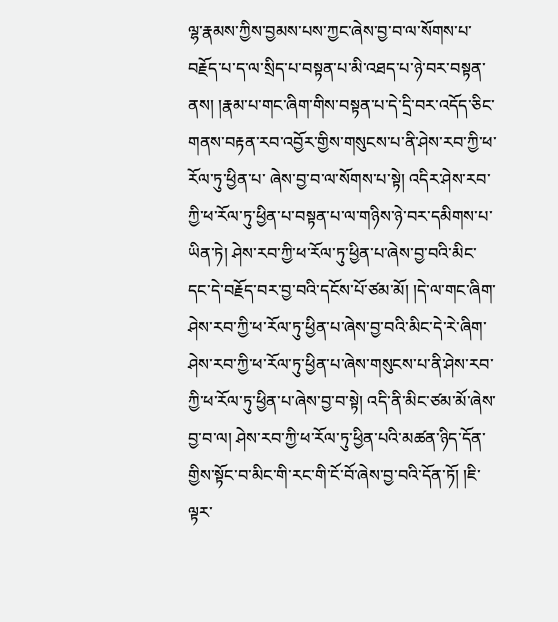ལྷ་རྣམས་ཀྱིས་བྱམས་པས་ཀྱང་ཞེས་བྱ་བ་ལ་སོགས་པ་བརྗོད་པ་ད་ལ་སྲིད་པ་བསྟན་པ་མི་འཐད་པ་ཉེ་བར་བསྟན་ནས། །རྣམ་པ་གང་ཞིག་གིས་བསྟན་པ་དེ་དྲི་བར་འདོད་ཅིང་གནས་བརྟན་རབ་འབྱོར་གྱིས་གསུངས་པ་ནི་ཤེས་རབ་ཀྱི་ཕ་རོལ་ཏུ་ཕྱིན་པ་ ཞེས་བྱ་བ་ལ་སོགས་པ་སྟེ། འདིར་ཤེས་རབ་ཀྱི་ཕ་རོལ་ཏུ་ཕྱིན་པ་བསྟན་པ་ལ་གཉིས་ཉེ་བར་དམིགས་པ་ཡིན་ཏེ། ཤེས་རབ་ཀྱི་ཕ་རོལ་ཏུ་ཕྱིན་པ་ཞེས་བྱ་བའི་མིང་དང་དེ་བརྗོད་བར་བྱ་བའི་དངོས་པོ་ཙམ་མོ། །དེ་ལ་གང་ཞིག་ཤེས་རབ་ཀྱི་ཕ་རོལ་ཏུ་ཕྱིན་པ་ཞེས་བྱ་བའི་མིང་དེ་རེ་ཞིག་ ཤེས་རབ་ཀྱི་ཕ་རོལ་ཏུ་ཕྱིན་པ་ཞེས་གསུངས་པ་ནི་ཤེས་རབ་ཀྱི་ཕ་རོལ་ཏུ་ཕྱིན་པ་ཞེས་བྱ་བ་སྟེ། འདི་ནི་མིང་ཙམ་མོ་ཞེས་བྱ་བ་ལ། ཤེས་རབ་ཀྱི་ཕ་རོལ་ཏུ་ཕྱིན་པའི་མཚན་ཉིད་དོན་གྱིས་སྟོང་བ་མིང་གི་རང་གི་ངོ་བོ་ཞེས་བྱ་བའི་དོན་ཏོ། །ཇི་ལྟར་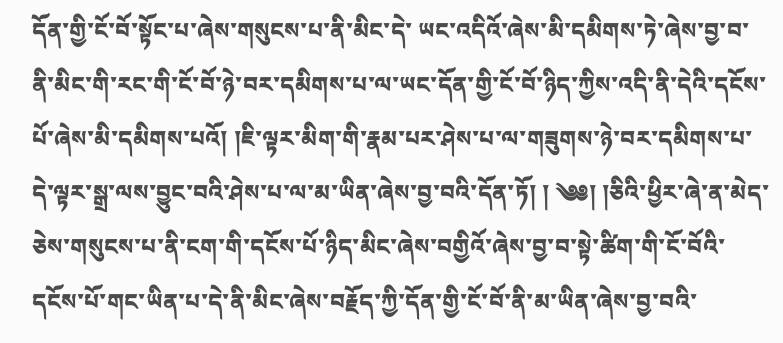དོན་གྱི་ངོ་བོ་སྟོང་པ་ཞེས་གསུངས་པ་ནི་མིང་དེ་ ཡང་འདིའོ་ཞེས་མི་དམིགས་ཏེ་ཞེས་བྱ་བ་ནི་མིང་གི་རང་གི་ངོ་བོ་ཉེ་བར་དམིགས་པ་ལ་ཡང་དོན་གྱི་ངོ་བོ་ཉིད་ཀྱིས་འདི་ནི་དེའི་དངོས་པོ་ཞེས་མི་དམིགས་པའོ། །ཇི་ལྟར་མིག་གི་རྣམ་པར་ཤེས་པ་ལ་གཟུགས་ཉེ་བར་དམིགས་པ་དེ་ལྟར་སྒྲ་ལས་བྱུང་བའི་ཤེས་པ་ལ་མ་ཡིན་ཞེས་བྱ་བའི་དོན་ཏོ། ། ༄༅། །ཅིའི་ཕྱིར་ཞེ་ན་མེད་ཅེས་གསུངས་པ་ནི་ངག་གི་དངོས་པོ་ཉིད་མིང་ཞེས་བགྱིའོ་ཞེས་བྱ་བ་སྟེ་ཚིག་གི་ངོ་བོའི་དངོས་པོ་གང་ཡིན་པ་དེ་ནི་མིང་ཞེས་བརྗོད་ཀྱི་དོན་གྱི་ངོ་བོ་ནི་མ་ཡིན་ཞེས་བྱ་བའི་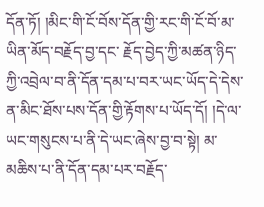དོན་ཏོ། །མིང་གི་ངོ་བོས་དོན་གྱི་རང་གི་ངོ་བོ་མ་ཡིན་མོད་བརྗོད་བྱ་དང་ རྗོད་བྱེད་ཀྱི་མཚན་ཉིད་ཀྱི་འབྲེལ་བ་ནི་དོན་དམ་པ་བར་ཡང་ཡོད་དེ་དེས་ན་མིང་ཐོས་པས་དོན་གྱི་རྟོགས་པ་ཡོད་དོ། །དེ་ལ་ཡང་གསུངས་པ་ནི་དེ་ཡང་ཞེས་བྱ་བ་སྟེ། མ་མཆིས་པ་ནི་དོན་དམ་པར་བརྗོད་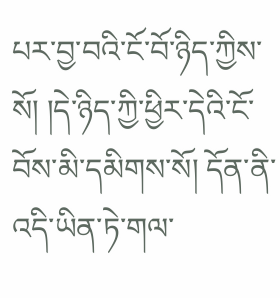པར་བྱ་བའི་ངོ་བོ་ཉིད་ཀྱིས་སོ། །དེ་ཉིད་ཀྱི་ཕྱིར་དེའི་ངོ་བོས་མི་དམིགས་སོ། དོན་ནི་འདི་ཡིན་ཏེ་གལ་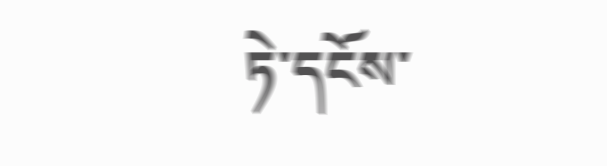ཏེ་དངོས་